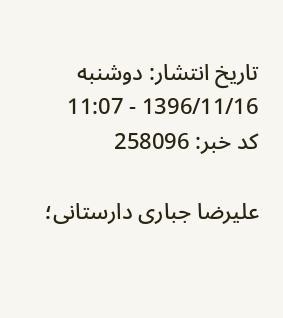تاریخ انتشار: دوشنبه 1396/11/16 - 11:07
کد خبر: 258096

علیرضا جباری دارستانی؛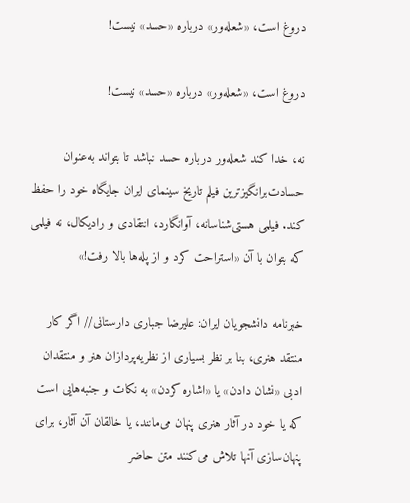دروغ است، «شعله‌ور» درباره «حسد» نیست!

دروغ است، «شعله‌ور» درباره «حسد» نیست!

نه، خدا کند شعله‌ور درباره حسد نباشد تا بتواند به‌عنوان حسادت‌برانگیزترین فیلم تاریخ سینمای ایران جایگاه خود را حفظ کند. فیلمی هستی‌شناسانه، آوانگارد، انتقادی و رادیکال، نه فیلمی که بتوان با آن «استراحت کرد و از پله‌ها بالا رفت!»

خبرنامه دانشجویان ایران: علیرضا جباری دارستانی// اگر کار منتقد هنری، بنا بر نظر بسیاری از نظریه‌پردازان هنر و منتقدان ادبی «نشان دادن» یا «اشاره کردن» به نکات و جنبه‌هایی است که یا خود در آثار هنری پنهان می‌مانند، یا خالقان آن آثار، برای پنهان‌سازی آنها تلاش می‌کنند متن حاضر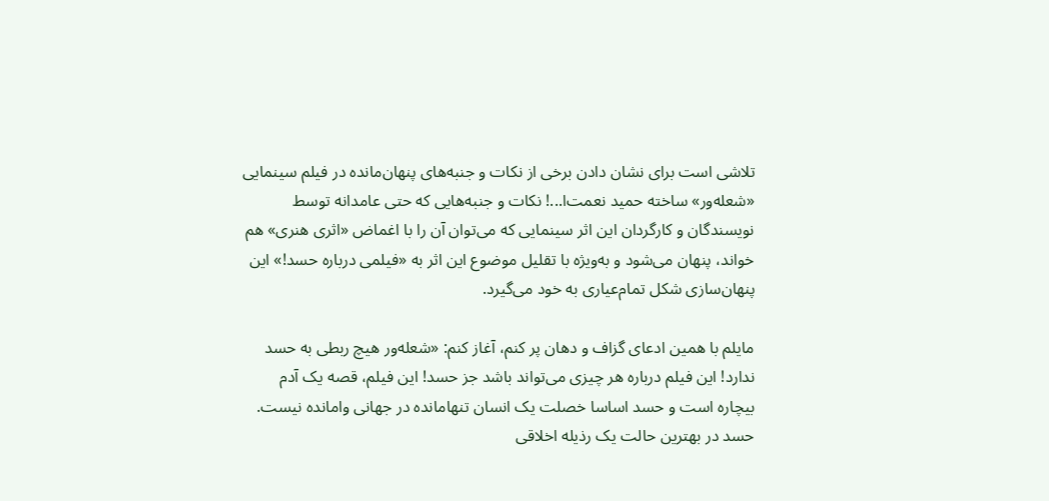تلاشی است برای نشان دادن برخی از نکات و جنبه‌های پنهان‌مانده در فیلم سینمایی «شعله‌ور» ساخته حمید نعمت‌ا...! نکات و جنبه‌هایی که حتی عامدانه توسط نویسندگان و کارگردان این اثر سینمایی که می‌توان آن را با اغماض «اثری هنری» هم خواند، پنهان می‌شود و به‌ویژه با تقلیل موضوع این اثر به «فیلمی درباره حسد!» این پنهان‌سازی شکل تمام‌عیاری به خود می‌گیرد.

مایلم با همین ادعای گزاف و دهان پر کنم، آغاز کنم: «شعله‌ور هیچ ربطی به حسد ندارد! این فیلم درباره هر چیزی می‌تواند باشد جز حسد! این فیلم، قصه یک آدم بیچاره است و حسد اساسا خصلت یک انسان تنهامانده در جهانی وامانده نیست. حسد در بهترین حالت یک رذیله اخلاقی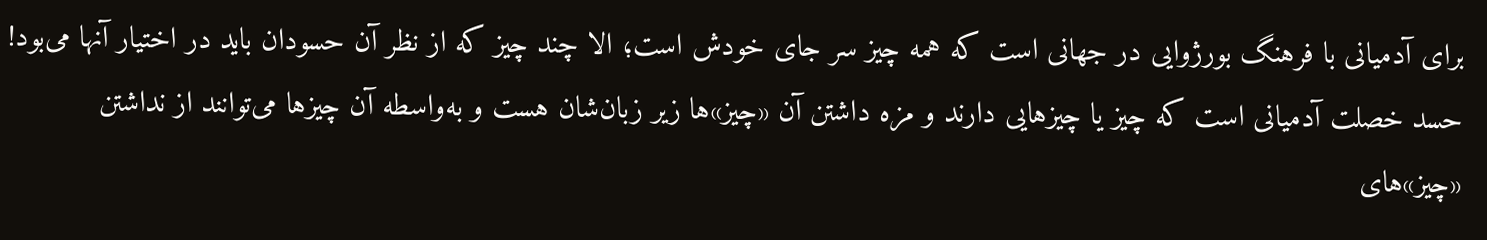برای آدمیانی با فرهنگ بورژوایی در جهانی است که همه چیز سر جای خودش است؛ الا چند چیز که از نظر آن حسودان باید در اختیار آنها می‌بود! حسد خصلت آدمیانی است که چیز یا چیزهایی دارند و مزه داشتن آن «چیز»ها زیر زبان‌شان هست و به‌واسطه آن چیزها می‌توانند از نداشتن «چیز»های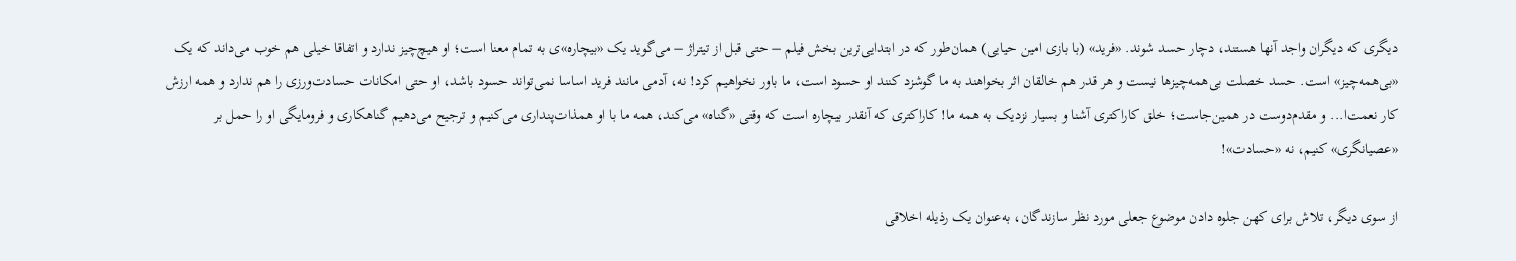دیگری که دیگران واجد آنها هستند، دچار حسد شوند. «فرید» (با بازی امین حیایی) همان‌طور که در ابتدایی‌ترین بخش فیلم – حتی قبل از تیتراژ – می‌گوید یک «بیچاره»ی به تمام معنا است؛ او هیچ‌چیز ندارد و اتفاقا خیلی هم خوب می‌داند که یک «بی‌همه‌چیز» است. حسد خصلت بی‌همه‌چیزها نیست و هر قدر هم خالقان اثر بخواهند به ما گوشزد کنند او حسود است، ما باور نخواهیم کرد! نه، آدمی مانند فرید اساسا نمی‌تواند حسود باشد، او حتی امکانات حسادت‌ورزی را هم ندارد و همه ارزش کار نعمت‌ا... و مقدم‌دوست در همین‌جاست؛ خلق کاراکتری آشنا و بسیار نزدیک به همه ما! کاراکتری که آنقدر بیچاره است که وقتی «گناه» می‌کند، همه ما با او همذات‌پنداری می‌کنیم و ترجیح می‌دهیم گناهکاری و فرومایگی او را حمل بر «عصیانگری» کنیم، نه «حسادت»!

از سوی دیگر، تلاش برای کهن جلوه دادن موضوع جعلی مورد نظر سازندگان، به‌عنوان یک رذیله اخلاقی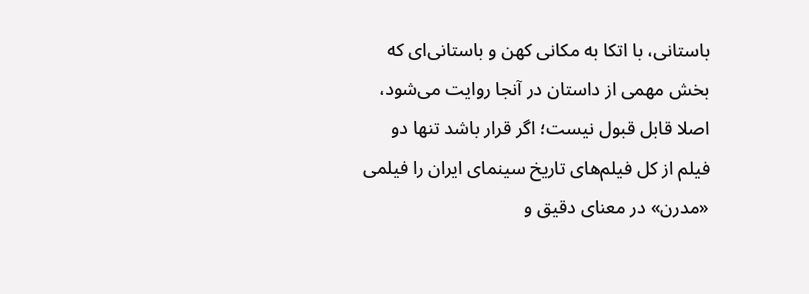باستانی، با اتکا به مکانی کهن و باستانی‌ای که بخش مهمی از داستان در آنجا روایت می‌شود، اصلا قابل قبول نیست؛ اگر قرار باشد تنها دو فیلم از کل فیلم‌های تاریخ سینمای ایران را فیلمی «مدرن» در معنای دقیق و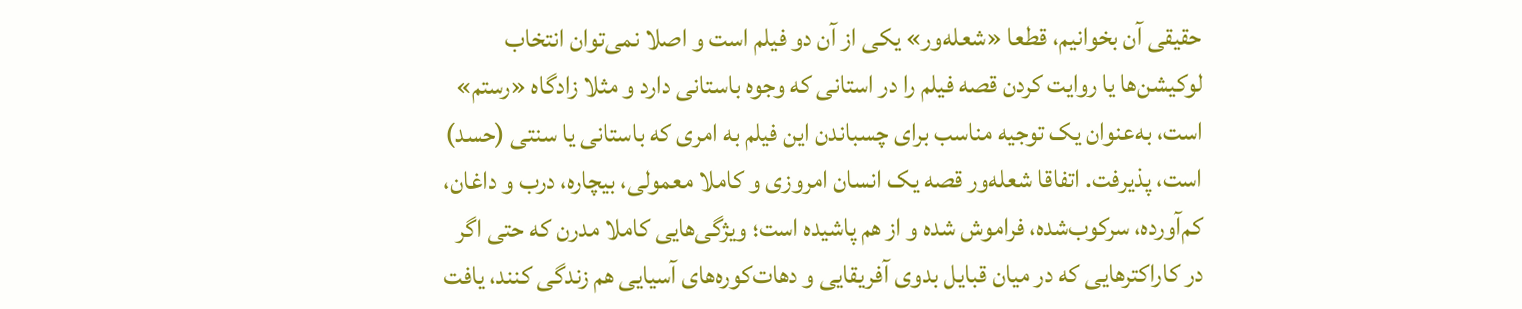حقیقی آن بخوانیم، قطعا «شعله‌ور» یکی از آن دو فیلم است و اصلا نمی‌توان انتخاب لوکیشن‌ها یا روایت کردن قصه فیلم را در استانی که وجوه باستانی دارد و مثلا زادگاه «رستم» است، به‌عنوان یک توجیه مناسب برای چسباندن این فیلم به امری که باستانی یا سنتی (حسد) است، پذیرفت. اتفاقا شعله‌ور قصه یک انسان امروزی و کاملا معمولی، بیچاره، درب و داغان، کم‌آورده، سرکوب‌شده، فراموش شده و از هم پاشیده است؛ ویژگی‌هایی کاملا مدرن که حتی اگر در کاراکترهایی که در میان قبایل بدوی آفریقایی و دهات‌کوره‌های آسیایی هم زندگی کنند، یافت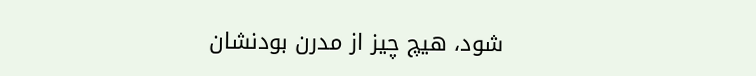شود، هیچ چیز از مدرن بودنشان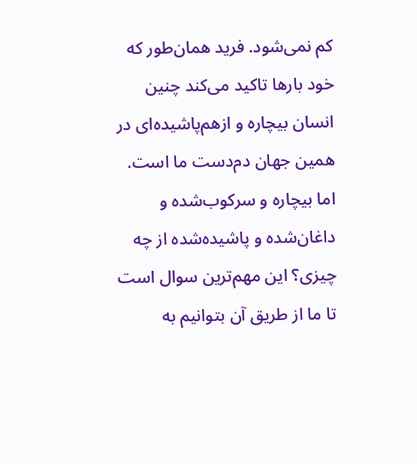کم نمی‌شود. فرید همان‌طور که خود بارها تاکید می‌کند چنین انسان بیچاره‌ و از‌هم‌پاشیده‌ای در همین جهان دم‌دست ما است. اما بیچاره و سرکوب‌شده و داغان‌شده و پاشیده‌شده از چه چیزی؟ این مهم‌ترین سوال است تا ما از طریق آن بتوانیم به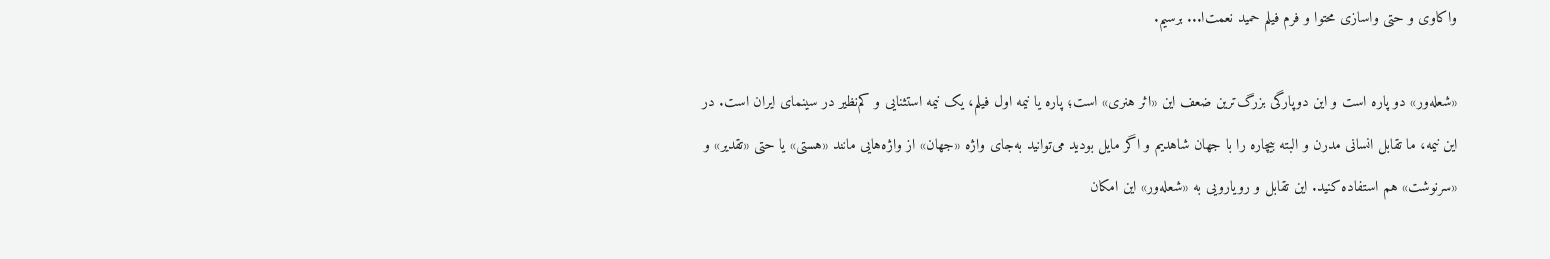واکاوی و حتی واسازی محتوا و فرم فیلم حمید نعمت‌ا... برسیم.

«شعله‌ور» دو پاره است و این دوپارگی بزرگ‌ترین ضعف این «اثر هنری» است؛ پاره یا نیمه اول فیلم، یک نیمه استثنایی و کم‌نظیر در سینمای ایران است. در این نیمه، ما تقابل انسانی مدرن و البته بیچاره را با جهان شاهدیم و اگر مایل بودید می‌توانید به‌جای واژه «جهان» از واژه‌هایی مانند «هستی» یا حتی «تقدیر» و «سرنوشت» هم استفاده کنید. این تقابل و رویارویی به «شعله‌ور» این امکان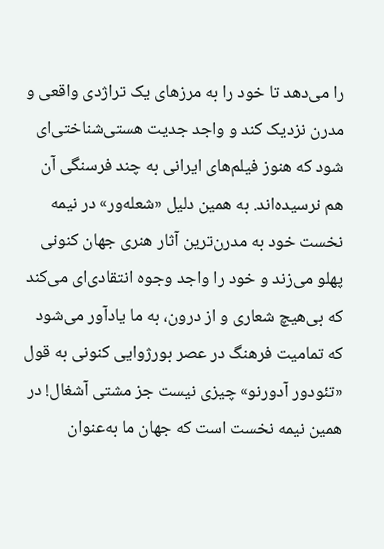را می‌دهد تا خود را به مرزهای یک تراژدی واقعی و مدرن نزدیک کند و واجد جدیت هستی‌شناختی‌ای شود که هنوز فیلم‌های ایرانی به چند فرسنگی آن هم نرسیده‌اند. به همین دلیل «شعله‌ور» در نیمه نخست خود به مدرن‌ترین آثار هنری جهان کنونی پهلو می‌زند و خود را واجد وجوه انتقادی‌ای می‌کند که بی‌هیچ شعاری و از درون، به ما یادآور می‌شود که تمامیت فرهنگ در عصر بورژوایی کنونی به قول «تئودور آدورنو» چیزی نیست جز مشتی آشغال! در همین نیمه نخست است که جهان ما به‌عنوان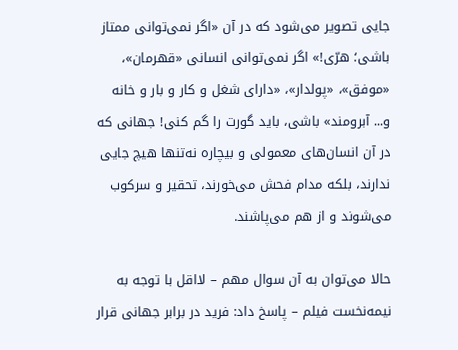جایی تصویر می‌شود که در آن «اگر نمی‌توانی ممتاز باشی؛ هرّی!» اگر نمی‌توانی انسانی «قهرمان»، «موفق»، «پولدار»، «دارای شغل و کار و بار و خانه و... آبرومند» باشی، باید گورت را گم کنی! جهانی که در آن انسان‌های معمولی و بیچاره نه‌تنها هیچ جایی ندارند، بلکه مدام فحش می‌خورند، تحقیر و سرکوب می‌شوند و از هم می‌پاشند.

حالا می‌توان به آن سوال مهم – لااقل با توجه به نیمه‌نخست فیلم – پاسخ داد: فرید در برابر جهانی قرار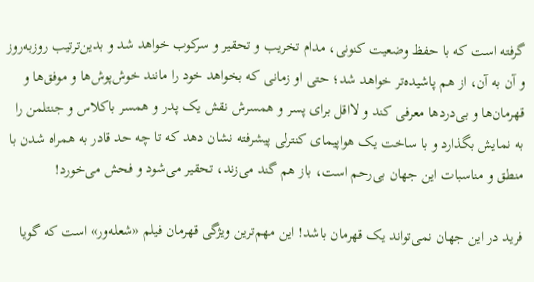گرفته است که با حفظ وضعیت کنونی، مدام تخریب و تحقیر و سرکوب خواهد شد و بدین‌ترتیب روزبه‌روز و آن به آن، از هم پاشیده‌تر خواهد شد؛ حتی او زمانی که بخواهد خود را مانند خوش‌پوش‌ها و موفق‌ها و قهرمان‌ها و بی‌دردها معرفی کند و لااقل برای پسر و همسرش نقش یک پدر و همسر باکلاس و جنتلمن را به نمایش بگذارد و با ساخت یک هواپیمای کنترلی پیشرفته نشان دهد که تا چه حد قادر به همراه شدن با منطق و مناسبات این جهان بی‌رحم است، باز هم گند می‌زند، تحقیر می‌شود و فحش می‌خورد!

فرید در این جهان نمی‌تواند یک قهرمان باشد! این مهم‌ترین ویژگی قهرمان فیلم «شعله‌ور» است که گویا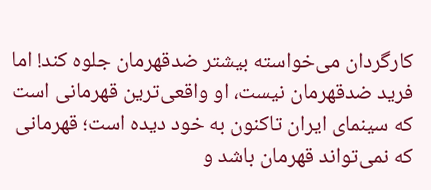کارگردان می‌خواسته بیشتر ضدقهرمان جلوه کند! اما فرید ضدقهرمان نیست، او واقعی‌ترین قهرمانی است که سینمای ایران تاکنون به خود دیده است؛ قهرمانی که نمی‌تواند قهرمان باشد و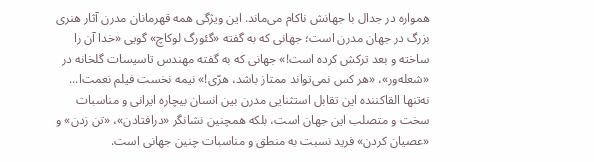همواره در جدال با جهانش ناکام می‌ماند. این ویژگی همه قهرمانان مدرن آثار هنری بزرگ در جهان مدرن است؛ جهانی که به گفته «گئورگ لوکاچ» گویی «خدا آن را ساخته و بعد ترکش کرده است!» جهانی که به گفته مهندس تاسیسات گلخانه در «شعله‌ور»، «هر کس نمی‌تواند ممتاز باشد، هرّی!» نیمه نخست فیلم نعمت‌ا... نه‌تنها القاکننده این تقابل استثنایی مدرن بین انسان بیچاره ایرانی و مناسبات سخت و متصلب این جهان است، بلکه همچنین نشانگر «درافتادن»، «تن زدن» و «عصیان کردن» فرید نسبت به منطق و مناسبات چنین جهانی است.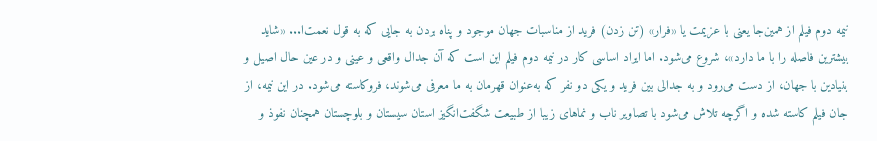نیمه دوم فیلم از همین‌جا یعنی با عزیمت یا «فرار» (تن زدن) فرید از مناسبات جهان موجود و پناه بردن به جایی که به قول نعمت‌ا... «شاید بیشترین فاصله را با ما دارد»، شروع می‌شود. اما ایراد اساسی کار در نیمه دوم فیلم این است که آن جدال واقعی و عینی و در عین حال اصیل و بنیادین با جهان، از دست می‌رود و به جدالی بین فرید و یکی دو نفر که به‌عنوان قهرمان به ما معرفی می‌شوند، فروکاسته می‌شود. در این نیمه، از جان فیلم کاسته شده و اگر‌چه تلاش می‌شود با تصاویر ناب و نماهای زیبا از طبیعت شگفت‌انگیز استان سیستان و بلوچستان همچنان نفوذ و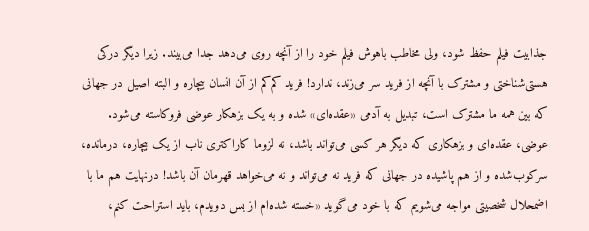جذابیت فیلم حفظ شود، ولی مخاطب باهوش فیلم خود را از آنچه روی می‌د‌هد جدا می‌بیند. زیرا دیگر درکی هستی‌شناختی و مشترک با آنچه از فرید سر می‌زند، ندارد! فرید کم‌کم از آن انسان بیچاره و البته اصیل در جهانی که بین همه ما مشترک است، تبدیل به آدمی «عقده‌ای» شده و به یک بزهکار عوضی فروکاسته می‌شود. عوضی، عقده‌ای و بزهکاری که دیگر هر کسی می‌تواند باشد، نه لزوما کاراکتری ناب از یک بیچاره، درمانده، سرکوب‌شده و از هم پاشیده در جهانی که فرید نه می‌تواند و نه می‌خواهد قهرمان آن باشد! درنهایت هم ما با اضمحلال شخصیتی مواجه می‌شویم که با خود می‌گوید «خسته شده‌ام از بس دویدم، باید استراحت کنم،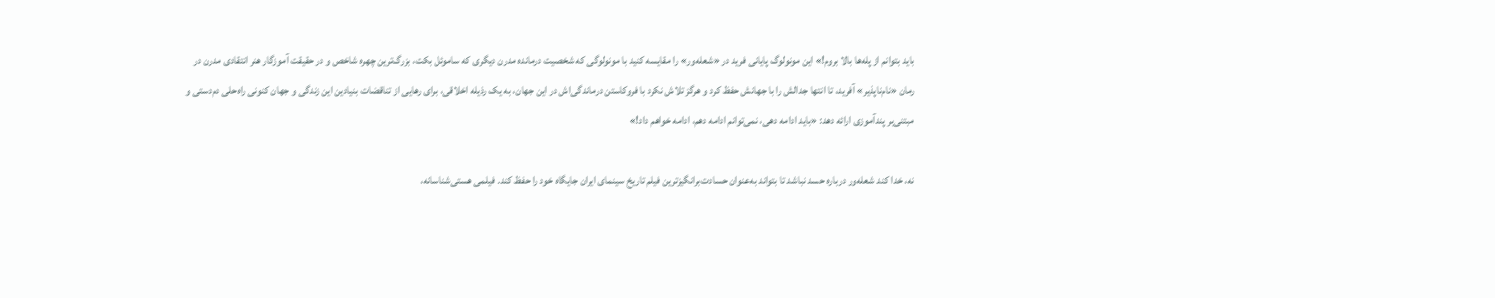باید بتوانم از پله‌ها بالا بروم!» این مونولوگ پایانی فرید در «شعله‌ور» را مقایسه کنید با مونولوگی که شخصیت درمانده مدرن دیگری که ساموئل بکت، بزرگ‌ترین چهره شاخص و در حقیقت آموزگار هنر انتقادی مدرن در رمان «نام‌ناپذیر» آفرید، تا انتها جدالش را با جهانش حفظ کرد و هرگز تلاش نکرد با فروکاستن درماندگی‌اش در این جهان، به یک رذیله اخلاقی، برای رهایی از تناقضات بنیادین این زندگی و جهان کنونی راه‌حلی دم‌دستی و مبتنی‌بر پندآموزی ارائه دهد: «باید ادامه دهی، نمی‌توانم ادامه دهم، ادامه خواهم داد!»

نه، خدا کند شعله‌ور درباره حسد نباشد تا بتواند به‌عنوان حسادت‌برانگیزترین فیلم تاریخ سینمای ایران جایگاه خود را حفظ کند. فیلمی هستی‌شناسانه،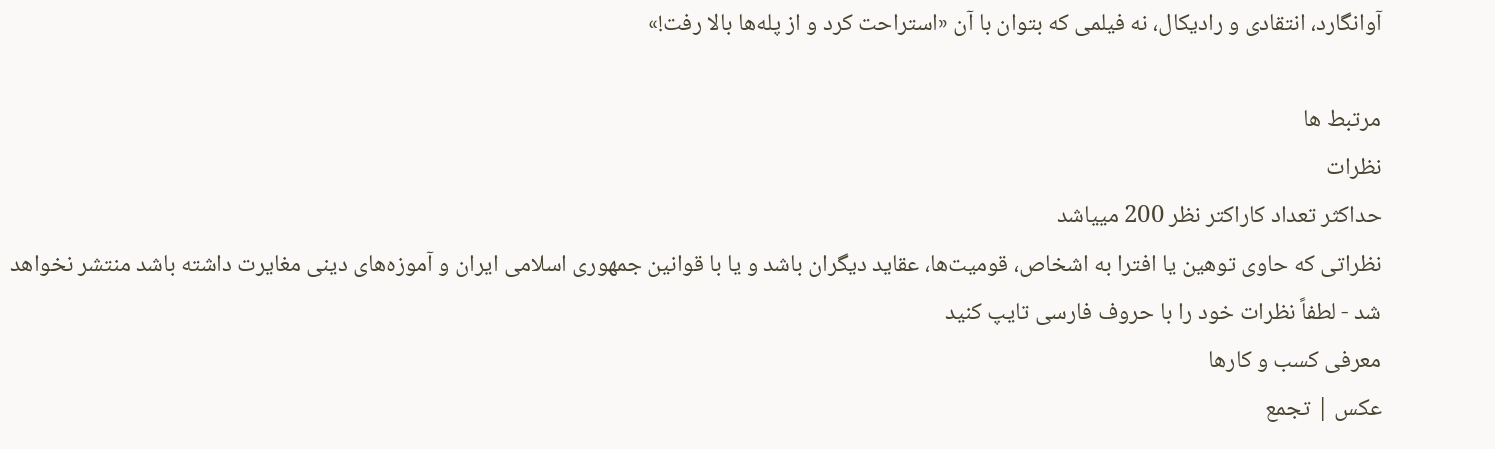آوانگارد، انتقادی و رادیکال، نه فیلمی که بتوان با آن «استراحت کرد و از پله‌ها بالا رفت!»

مرتبط ها
نظرات
حداکثر تعداد کاراکتر نظر 200 ميياشد
نظراتی که حاوی توهین یا افترا به اشخاص، قومیت‌ها، عقاید دیگران باشد و یا با قوانین جمهوری اسلامی ایران و آموزه‌های دینی مغایرت داشته باشد منتشر نخواهد شد - لطفاً نظرات خود را با حروف فارسی تایپ کنید
معرفی کسب و کارها
عکس | تجمع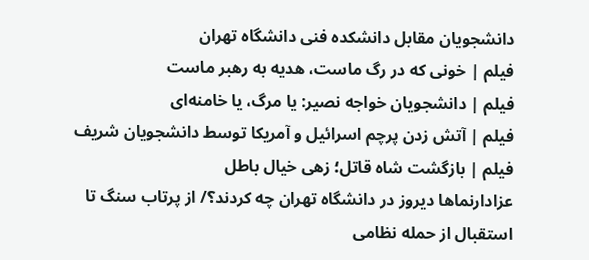دانشجویان مقابل دانشکده فنی دانشگاه تهران
فیلم | خونی که در رگ ماست، هدیه به رهبر ماست
فیلم | دانشجویان خواجه نصیر: یا مرگ، یا خامنه‌ای
فیلم | آتش زدن پرچم اسرائیل و آمریکا توسط دانشجویان شریف
فیلم | بازگشت شاه قاتل؛ زهی خیال باطل
عزادارنماها دیروز در دانشگاه تهران چه کردند؟/ از پرتاب سنگ تا استقبال از حمله نظامی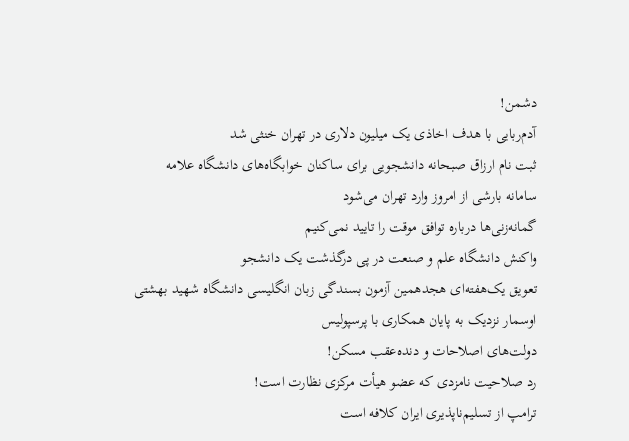دشمن!
آدم‌ربایی با هدف اخاذی یک میلیون دلاری در تهران خنثی شد
ثبت نام ارزاق صبحانه دانشجویی برای ساکنان خوابگاه‌های دانشگاه علامه
سامانه بارشی از امروز وارد تهران می‌شود
گمانه‌زنی‌ها درباره توافق موقت را تایید نمی‌کنیم
واکنش دانشگاه علم و صنعت در پی درگذشت یک دانشجو
تعویق یک‌هفته‌ای هجدهمین آزمون بسندگی زبان انگلیسی دانشگاه شهید بهشتی
اوسمار نزدیک به پایان همکاری با پرسپولیس
دولت‌های اصلاحات و دنده‌عقب مسکن!
رد صلاحیت نامزدی که عضو هیأت مرکزی نظارت است!
ترامپ از تسلیم‌ناپذیری ایران کلافه است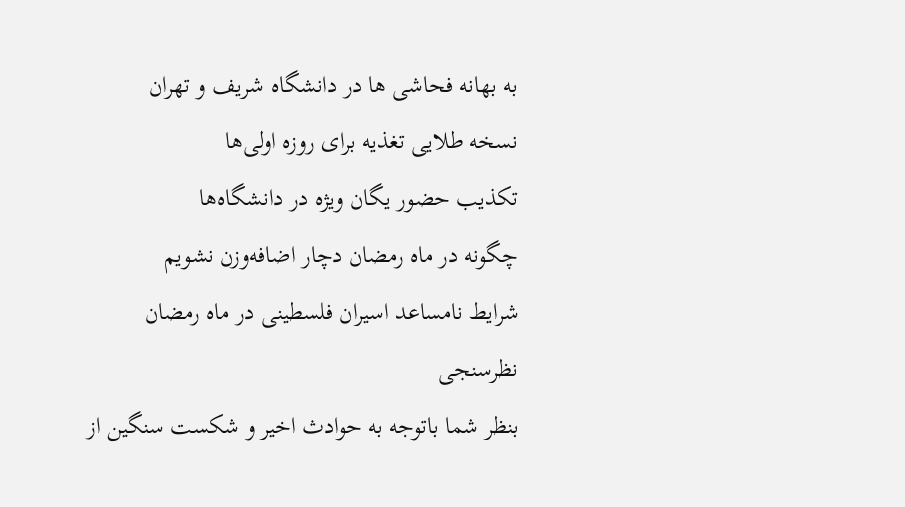به بهانه فحاشی ها در دانشگاه شریف و تهران
نسخه طلایی تغذیه برای روزه‌ اولی‌ها
تکذیب حضور یگان ویژه در دانشگاه‌ها
چگونه در ماه رمضان دچار اضافه‌وزن نشویم
شرایط نامساعد اسیران فلسطینی در ماه رمضان
نظرسنجی
بنظر شما باتوجه به حوادث اخیر و شکست سنگین از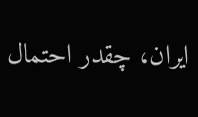ایران، چقدر احتمال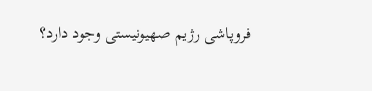فروپاشی رژیم صهیونیستی وجود دارد؟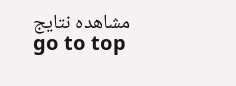مشاهده نتایج
go to top